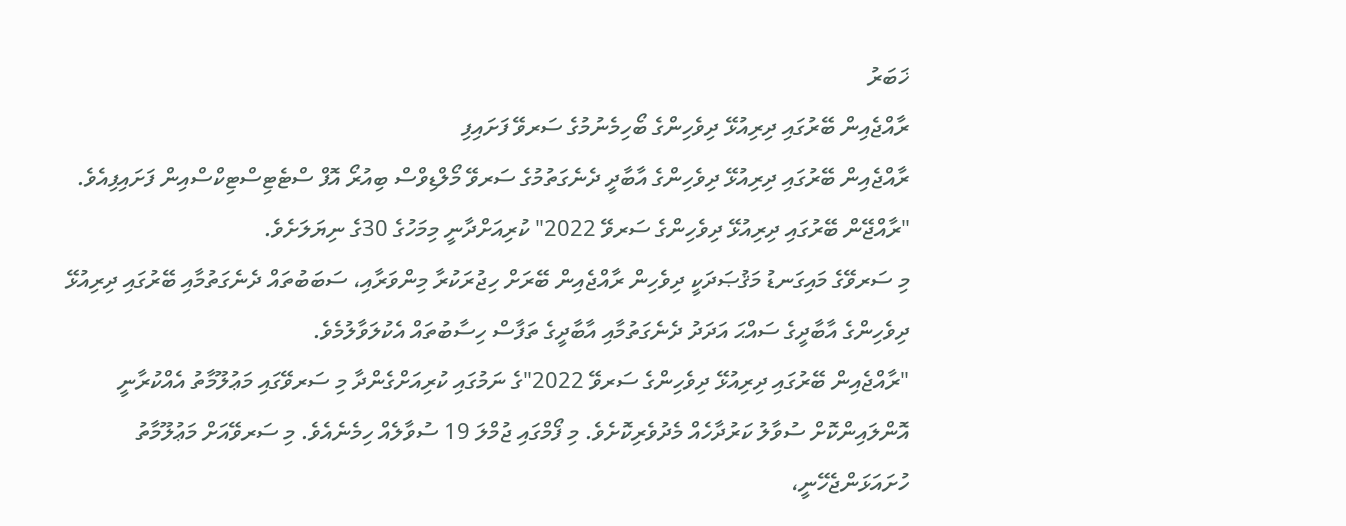ޚަބަރު
ރާއްޖެއިން ބޭރުގައި ދިރިއުޅޭ ދިވެހިންގެ ބޯހިމެނުމުގެ ސަރވޭ ފަށައިފި
ރާއްޖެއިން ބޭރުގައި ދިރިއުޅޭ ދިވެހިންގެ އާބާދީ ދެނެގަތުމުގެ ސަރވޭ މޯލްޑިވްސް ބިއުރޯ އޮފް ސްޓެޓިސްޓިކްސްއިން ފަށައިފިއެވެ. "ރާއްޖޭން ބޭރުގައި ދިރިއުޅޭ ދިވެހިންގެ ސަރވޭ 2022" ކުރިއަށްދާނީ މިމަހުގެ 30ގެ ނިޔަލަށެވެ.
މި ސަރވޭގެ މައިގަނޑު މަޤުޞަދަކީ ދިވެހިން ރާއްޖެއިން ބޭރަށް ހިޖުރަކުރާ މިންވަރާއި، ސަބަބުތައް ދެނެގަތުމާއި ބޭރުގައި ދިރިއުޅޭ ދިވެހިންގެ އާބާދީގެ ސައްޙަ އަދަދު ދެނެގަތުމާއި އާބާދީގެ ތަފާސް ހިސާބުތައް އެކުލަވާލުމެވެ.
"ރާއްޖެއިން ބޭރުގައި ދިރިއުޅޭ ދިވެހިންގެ ސަރވޭ 2022"ގެ ނަމުގައި ކުރިއަށްގެންދާ މި ސަރވޭގައި މަޢުލޫމާތު އެއްކުރާނީ އޮންލައިންކޮށް ސުވާލު ކަރުދާހެއް މެދުވެރިކޮށެވެ. މި ފޯމްގައި ޖުމްލަ 19 ސުވާލެއް ހިމެނެއެވެ. މި ސަރވޭއަށް މަޢުލޫމާތު ހުށައަޅަންޖެހޭނީ،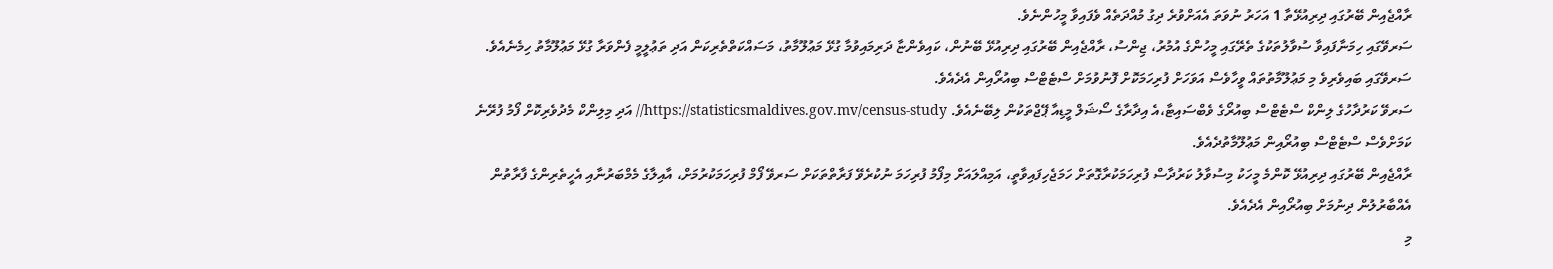ރާއްޖެއިން ބޭރުގައި ދިރިއުޅޭތާ 1 އަހަރު ނުވަތަ އެއަށްވުރެ ދިގު މުއްދަތެއް ވެފައިވާ މީހުންނެވެ.
ސަރވޭގައި ހިމަނާފައިވާ ސުވާލުތަކުގެ ތެރޭގައި މީހުންގެ އުމުރު، ޖިންސު، ރާއްޖެއިން ބޭރުގައި ދިރިއުޅޭ ބޭނުން، ކައިވެންޏާ ދަރިމައިވުމާ ގުޅޭ މަޢުލޫމާތު، މަސައްކަތްތެރިކަން އަދި ތަޢުލީމީ ފެންވަރާ ގުޅޭ މަޢުލޫމާތު ހިމެނެއެވެ. ސަރވޭގައި ބައިވެރިވެ މި މަޢުލޫމާތުތައް ވީހާވެސް އަވަހަށް ފުރިހަމަކޮށް ފޮނުވުމަށް ސްޓެޓްސް ބިއުރޯއިން އެދެއެވެ.
ސަރވޭ ކަރުދާހުގެ ލިންކް ސްޓެޓްސް ބިއުރޯގެ ވެބްސައިޓާ،އެ އިދާރާގެ ސޯޝަލް މީޑިއާ ޕޭޖްތަކުން ލިބޭނެއެވެ. https://statisticsmaldives.gov.mv/census-study// އަދި މިލިންކް މެދުވެރިކޮށް ފޯމު ފުރޭނެ ކަމަށްވެސް ސްޓެޓްސް ބިއުރޯއިން މަޢުލޫމާތުދެއެވެ.
ރާއްޖެއިން ބޭރުގައި ދިރިއުޅޭ ކޮންމެ މީހަކު މިސުވާލު ކަރުދާސް ފުރިހަމަކުރާގޮތަށް ހަމަޖެހިފައިވާތީ، އަމިއްލައަށް މިފޯމު ފުރިހަމަ ނުކުރެވޭ ފަރާތްތަކަށް ސަރވޭ ފޯމް ފުރިހަމަކުރުމަށް، އާއިލާގެ މެމްބަރުނާއި އެހީތެރިންގެ ފާރާތުން އެއްބާރުލުން ދިނުމަށް ބިއުރޯއިން އެދެއެވެ.
މި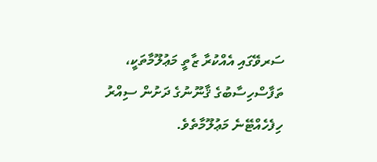ސަރވޭގައި އެއްކުރާ ޒާތީ މަޢުލޫމާތަކީ، ތަފާސްހިސާބުގެ ޤާނޫނުގެ ދަށުން ސިއްރު ހިފެހެއްޓޭނެ މަޢުލޫމާތެވެ.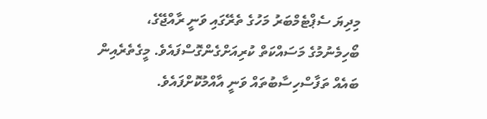މިދިޔަ ސެޕްޓެމްބަރު މަހުގެ ތެރޭގައި ވަނީ ރާއްޖޭގެ، ބޯހިމެނުމުގެ މަސައްކަތް ކުރިއަށްގެންގޮސްފައެވެ. މީގެތެރެއިން ބައެއް ތަފާސްހިސާބުތައް ވަނީ އާއްމުކޮށްފައެވެ.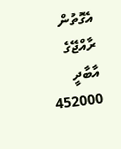އެގޮތުން ރާއްޖޭގެ އާބާދީ 452000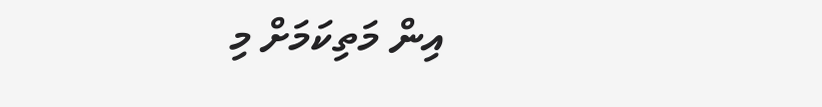އިން މަތިކަމަށް މި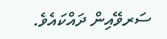ސަރވޭއިން ދައްކައެވެ.